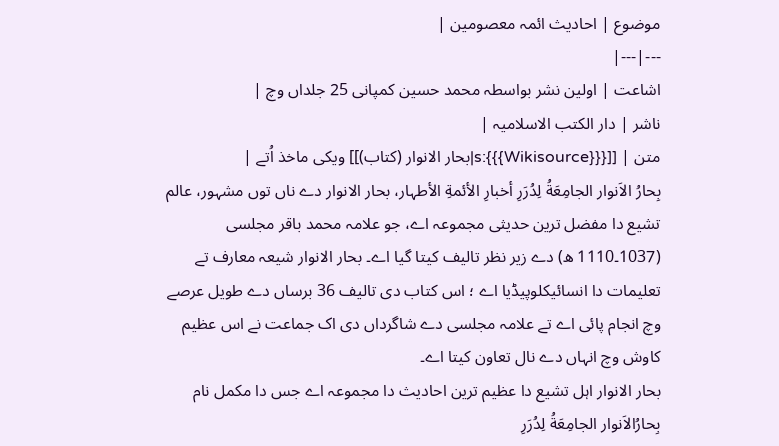موضوع | احادیث ائمہ معصومین |
---|---|
اشاعت | اولین نشر بواسطہ محمد حسین کمپانی 25 جلداں وچ |
ناشر | دار الکتب الاسلامیہ |
متن | [[s:{{{Wikisource}}}|بحار الانوار (کتاب)]] ویکی ماخذ اُتے |
بِحارُ الاَنوار الجامِعَةُ لِدُرَرِ أخبارِ الأئمةِ الأطہار، بحار الانوار دے ناں توں مشہور، عالم تشیع دا مفضل ترین حدیثی مجموعہ اے، جو علامہ محمد باقر مجلسی (1037۔1110 ھ) دے زیر نظر تالیف کيتا گیا اے۔ بحار الانوار شیعہ معارف تے تعلیمات دا انسائیکلوپیڈیا اے ؛ اس کتاب دی تالیف 36 برساں دے طویل عرصے وچ انجام پائی اے تے علامہ مجلسی دے شاگرداں دی اک جماعت نے اس عظیم کاوش وچ انہاں دے نال تعاون کيتا اے۔
بحار الانوار اہل تشیع دا عظیم ترین احادیث دا مجموعہ اے جس دا مکمل نام بِحارُالاَنوار الجامِعَةُ لِدُرَرِ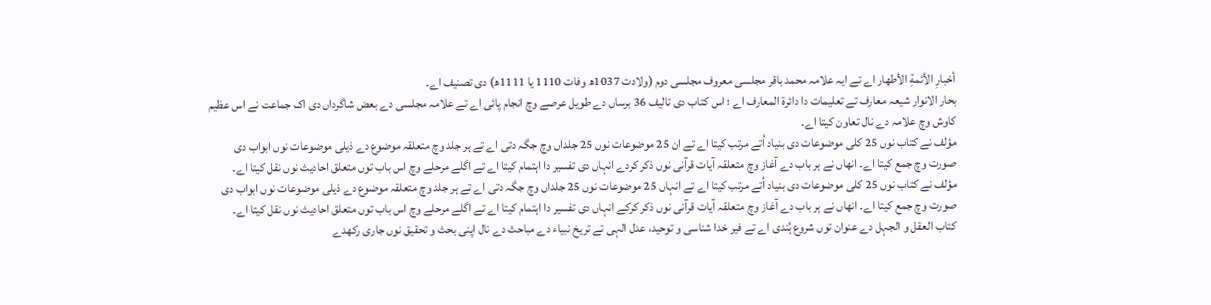أخبارِ الأئمةِ الأطهار اے تے ایہ علامہ محمد باقر مجلسی معروف مجلسی دوم (ولادت 1037ھ وفات 1110 یا 1111ھ) دی تصنیف اے۔
بحار الانوار شیعہ معارف تے تعلیمات دا دائرۃ المعارف اے ؛ اس کتاب دی تالیف 36 برساں دے طویل عرصے وچ انجام پائی اے تے علامہ مجلسی دے بعض شاگرداں دی اک جماعت نے اس عظیم کاوش وچ علامہ دے نال تعاون کیتا اے۔
مؤلف نے کتاب نوں 25 کلی موضوعات دی بنیاد اُتے مرتب کیتا اے تے ان 25 موضوعات نوں 25 جلداں وچ جگہ دتی اے تے ہر جلد وچ متعلقہ موضوع دے ذیلی موضوعات نوں ابواب دی صورت وچ جمع کیتا اے۔ انھاں نے ہر باب دے آغاز وچ متعلقہ آیات قرآنی نوں ذکر کردے انہاں دی تفسیر دا اہتمام کیتا اے تے اگلے مرحلے وچ اس باب توں متعلق احادیث نوں نقل کیتا اے۔
مؤلف نے کتاب نوں 25 کلی موضوعات دی بنیاد اُتے مرتب کيتا اے تے انہاں 25 موضوعات نوں 25 جلداں وچ جگہ دتی اے تے ہر جلد وچ متعلقہ موضوع دے ذیلی موضوعات نوں ابواب دی صورت وچ جمع کيتا اے۔ انھاں نے ہر باب دے آغاز وچ متعلقہ آیات قرآنی نوں ذکر کرکے انہاں دی تفسیر دا اہتمام کيتا اے تے اگلے مرحلے وچ اس باب توں متعلق احادیث نوں نقل کيتا اے۔
کتاب العقل و الجہل دے عنوان توں شروع ہُندی اے تے فیر خدا شناسی و توحید، عدل الہی تے تریخ نبیاء دے مباحث دے نال اپنی بحث و تحقیق نوں جاری رکھدے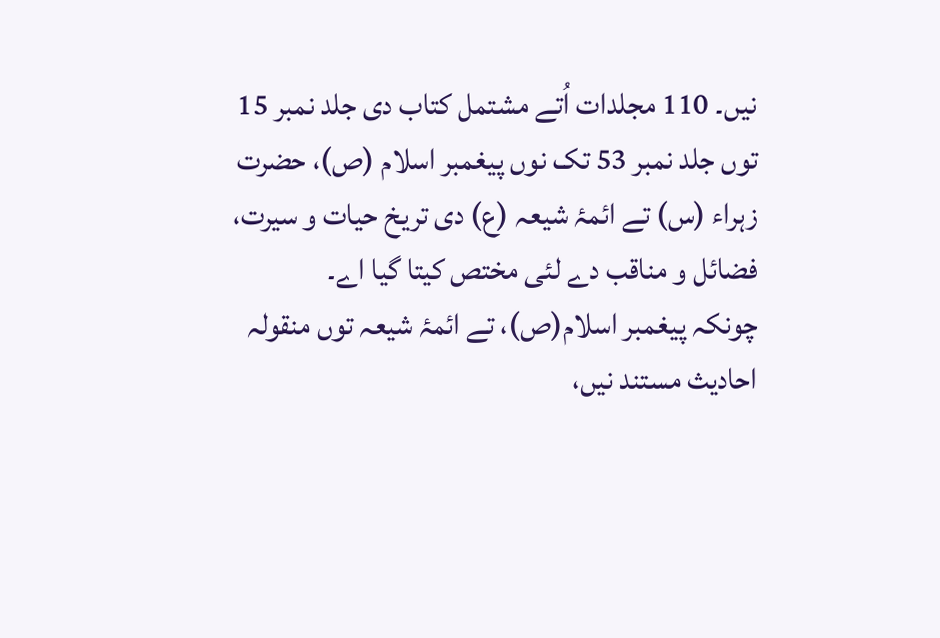نيں۔ 110 مجلدات اُتے مشتمل کتاب دی جلد نمبر 15 توں جلد نمبر 53 تک نوں پیغمبر اسلام (ص)، حضرت زہراء (س) تے ائمۂ شیعہ (ع) دی تریخ حیات و سیرت، فضائل و مناقب دے لئی مختص کيتا گیا اے۔
چونکہ پیغمبر اسلام(ص)، تے ائمۂ شیعہ توں منقولہ احادیث مستند نيں،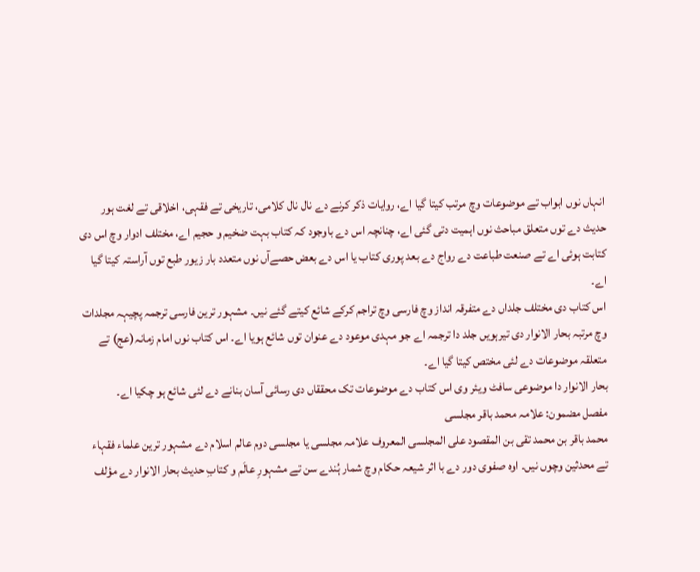انہاں نوں ابواب تے موضوعات وچ مرتب کيتا گیا اے، روایات ذکر کرنے دے نال نال کلامی، تاریخی تے فقہی، اخلاقی تے لغت ہور حدیث دے توں متعلق مباحث نوں اہمیت دتی گئی اے، چنانچہ اس دے باوجود کہ کتاب بہت ضخیم و حجیم اے، مختلف ادوار وچ اس دی کتابت ہوئی اے تے صنعت طباعت دے رواج دے بعد پوری کتاب یا اس دے بعض حصےآں نوں متعدد بار زیور طبع توں آراستہ کيتا گیا اے۔
اس کتاب دی مختلف جلداں دے متفرقہ انداز وچ فارسی وچ تراجم کرکے شائع کيتے گئے نيں۔ مشہور ترین فارسی ترجمہ پچیہہ مجلدات وچ مرتبہ بحار الانوار دی تیرہويں جلد دا ترجمہ اے جو مہدی موعود دے عنوان توں شائع ہويا اے۔ اس کتاب نوں امام زمانہ(عج) تے متعلقہ موضوعات دے لئی مختص کيتا گیا اے۔
بحار الانوار دا موضوعی سافٹ ویئر وی اس کتاب دے موضوعات تک محققاں دی رسائی آسان بنانے دے لئی شائع ہو چکيا اے۔
مفصل مضمون: علامہ محمد باقر مجلسی
محمد باقر بن محمد تقی بن المقصود علی المجلسی المعروف علامہ مجلسی یا مجلسی دوم عالم اسلام دے مشہور ترین علماء فقہاء تے محدثین وچوں نيں۔ اوہ صفوی دور دے با اثر شیعہ حکام وچ شمار ہُندے سن تے مشہورِ عالَم و کتابِ حدیث بحار الانوار دے مؤلف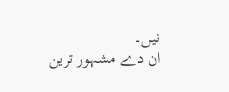نيں۔
ان دے مشہور ترین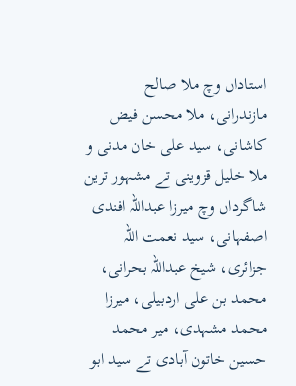استاداں وچ ملا صالح مازندرانی، ملا محسن فیض کاشانی، سید علی خان مدنی و ملا خلیل قزوینی تے مشہور ترین شاگرداں وچ میرزا عبداللہ افندی اصفہانی، سید نعمت اللہ جزائری، شیخ عبداللہ بحرانی، محمد بن علی اردبیلی، میرزا محمد مشہدی، میر محمد حسین خاتون آبادی تے سید ابو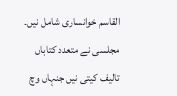القاسم خوانساری شامل نيں۔ مجلسی نے متعدد کتاباں تالیف کيتی نيں جنہاں وچ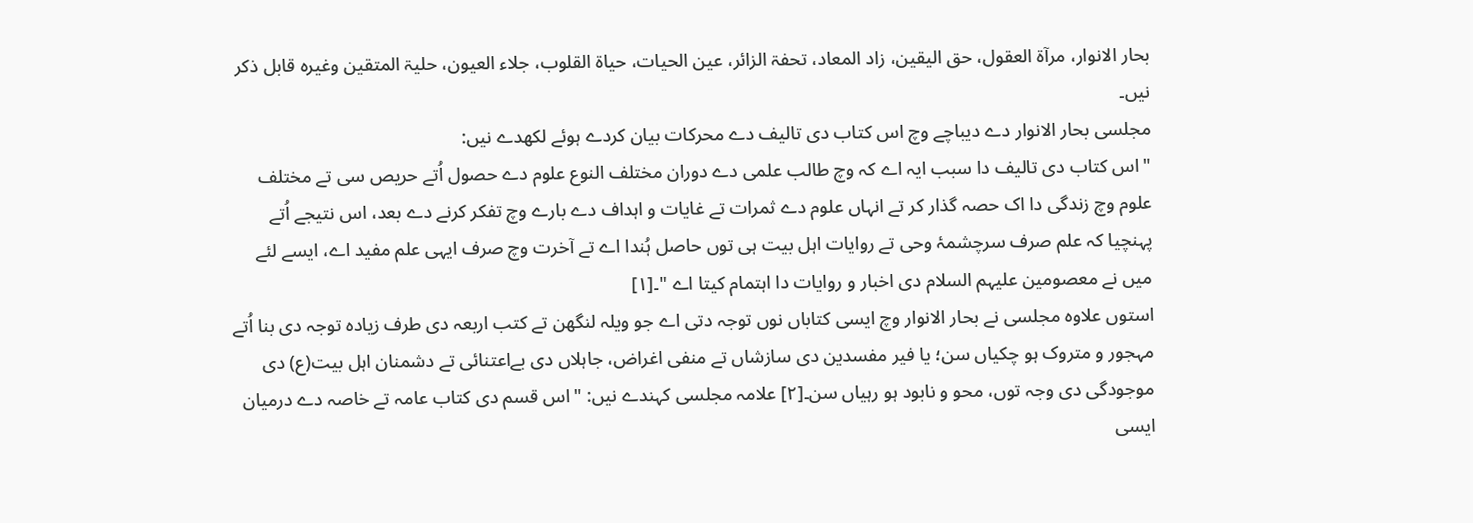بحار الانوار، مرآة العقول، حق الیقین، زاد المعاد، تحفۃ الزائر، عین الحیات، حیاة القلوب، جلاء العیون، حلیۃ المتقین وغیرہ قابل ذکر نيں۔
مجلسی بحار الانوار دے دیباچے وچ اس کتاب دی تالیف دے محرکات بیان کردے ہوئے لکھدے نيں:
"اس کتاب دی تالیف دا سبب ایہ اے کہ وچ طالب علمی دے دوران مختلف النوع علوم دے حصول اُتے حریص سی تے مختلف علوم وچ زندگی دا اک حصہ گذار کر تے انہاں علوم دے ثمرات تے غایات و اہداف دے بارے وچ تفکر کرنے دے بعد، اس نتیجے اُتے پہنچیا کہ علم صرف سرچشمۂ وحی تے روایات اہل بیت ہی توں حاصل ہُندا اے تے آخرت وچ صرف ایہی علم مفید اے، ايسے لئے ميں نے معصومین علیہم السلام دی اخبار و روایات دا اہتمام کيتا اے "۔[۱]
استوں علاوہ مجلسی نے بحار الانوار وچ ایسی کتاباں نوں توجہ دتی اے جو ویلہ لنگھن تے کتب اربعہ دی طرف زیادہ توجہ دی بنا اُتے مہجور و متروک ہو چکیاں سن؛ یا فیر مفسدین دی سازشاں تے منفی اغراض، جاہلاں دی بےاعتنائی تے دشمنان اہل بیت(ع) دی موجودگی دی وجہ توں، محو و نابود ہو رہیاں سن۔[۲] علامہ مجلسی کہندے نيں: "اس قسم دی کتاب عامہ تے خاصہ دے درمیان ایسی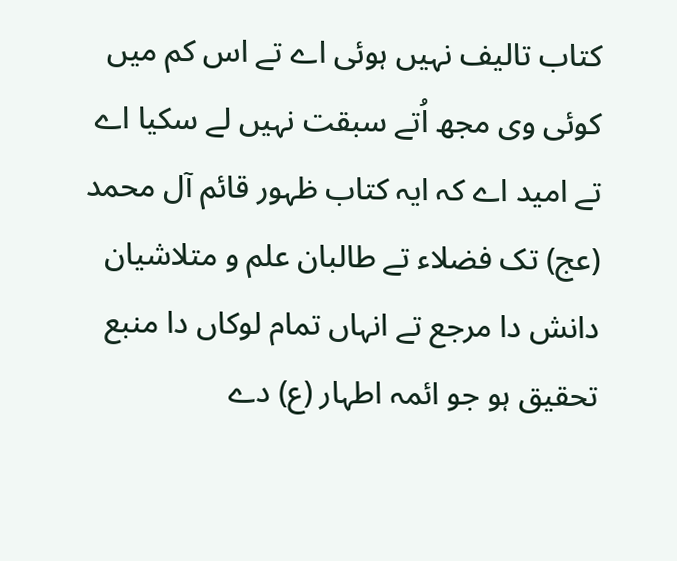کتاب تالیف نہيں ہوئی اے تے اس کم ميں کوئی وی مجھ اُتے سبقت نہيں لے سکیا اے تے امید اے کہ ایہ کتاب ظہور قائم آل محمد (عج) تک فضلاء تے طالبان علم و متلاشیان دانش دا مرجع تے انہاں تمام لوکاں دا منبع تحقیق ہو جو ائمہ اطہار (ع) دے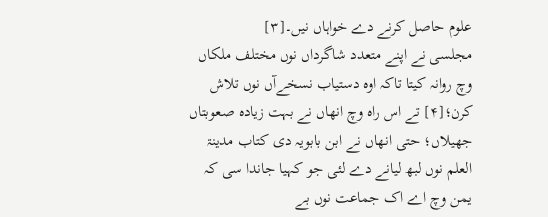علوم حاصل کرنے دے خواہاں نيں۔[۳]
مجلسی نے اپنے متعدد شاگرداں نوں مختلف ملکاں وچ روانہ کيتا تاکہ اوہ دستیاب نسخےآں نوں تلاش کرن؛[۴] تے اس راہ وچ انھاں نے بہت زیادہ صعوبتاں جھیلاں؛ حتی انھاں نے ابن بابویہ دی کتاب مدینۃ العلم نوں لبھ لیانے دے لئی جو کہیا جاندا سی کہ یمن وچ اے اک جماعت نوں بے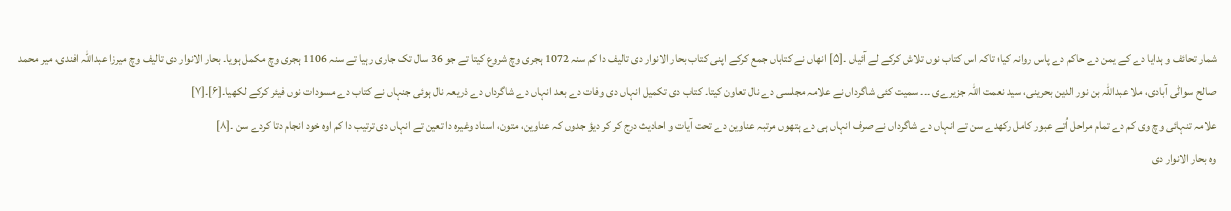شمار تحائف و ہدایا دے کے یمن دے حاکم دے پاس روانہ کیا؛ تاکہ اس کتاب نوں تلاش کرکے لے آئیاں ۔[۵] انھاں نے کتاباں جمع کرکے اپنی کتاب بحار الانوار دی تالیف دا کم سنہ 1072 ہجری وچ شروع کيتا تے جو 36 سال تک جاری رہیا تے سنہ 1106 ہجری وچ مکمل ہويا۔ بحار الانوار دی تالیف وچ میرزا عبداللہ افندی، میر محمد صالح سواݨی آبادی، ملا عبداللہ بن نور الدین بحرینی، سید نعمت اللہ جزیرےی ۔۔۔ سمیت کئی شاگرداں نے علامہ مجلسی دے نال تعاون کيتا۔ کتاب دی تکمیل انہاں دی وفات دے بعد انہاں دے شاگرداں دے ذریعہ نال ہوئی جنہاں نے کتاب دے مسودات نوں فیئر کرکے لکھیا۔[۶]۔[۷]
علامہ تنہائی وچ وی کم دے تمام مراحل اُتے عبور کامل رکھدے سن تے انہاں دے شاگرداں نے صرف انہاں ہی دے ہتھوں مرتبہ عناوین دے تحت آیات و احادیث درج کر کر دیؤ جدوں کہ عناوین، متون، اسناد وغیرہ دا تعین تے انہاں دی ترتیب دا کم اوہ خود انجام دتا کردے سن ۔[۸]
وہ بحار الانوار دی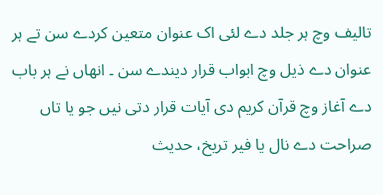تالیف وچ ہر جلد دے لئی اک عنوان متعین کردے سن تے ہر عنوان دے ذیل وچ ابواب قرار دیندے سن ۔ انھاں نے ہر باب دے آغاز وچ قرآن کریم دی آیات قرار دتی نيں جو یا تاں صراحت دے نال یا فیر تریخ، حدیث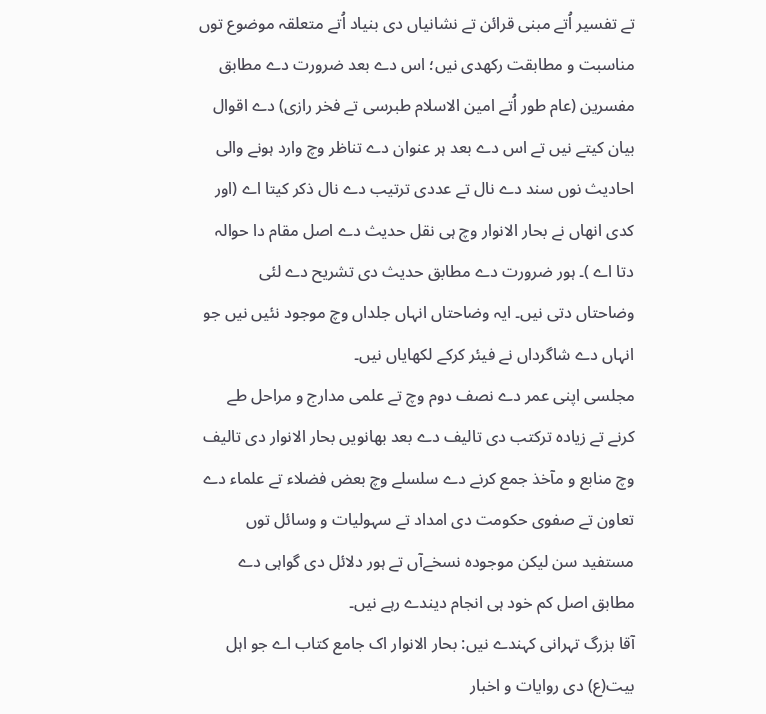تے تفسیر اُتے مبنی قرائن تے نشانیاں دی بنیاد اُتے متعلقہ موضوع توں مناسبت و مطابقت رکھدی نيں؛ اس دے بعد ضرورت دے مطابق مفسرین (عام طور اُتے امین الاسلام طبرسی تے فخر رازی) دے اقوال بیان کيتے نيں تے اس دے بعد ہر عنوان دے تناظر وچ وارد ہونے والی احادیث نوں سند دے نال تے عددی ترتیب دے نال ذکر کيتا اے (اور کدی انھاں نے بحار الانوار وچ ہی نقل حدیث دے اصل مقام دا حوالہ دتا اے )۔ ہور ضرورت دے مطابق حدیث دی تشریح دے لئی وضاحتاں دتی نيں۔ ایہ وضاحتاں انہاں جلداں وچ موجود نئيں نيں جو انہاں دے شاگرداں نے فیئر کرکے لکھایاں نيں۔
مجلسی اپنی عمر دے نصف دوم وچ تے علمی مدارج و مراحل طے کرنے تے زیادہ ترکتب دی تالیف دے بعد بھانويں بحار الانوار دی تالیف وچ منابع و مآخذ جمع کرنے دے سلسلے وچ بعض فضلاء تے علماء دے تعاون تے صفوی حکومت دی امداد تے سہولیات و وسائل توں مستفید سن لیکن موجودہ نسخےآں تے ہور دلائل دی گواہی دے مطابق اصل کم خود ہی انجام دیندے رہے نيں۔
آقا بزرگ تہرانی کہندے نيں: بحار الانوار اک جامع کتاب اے جو اہل بیت(ع) دی روایات و اخبار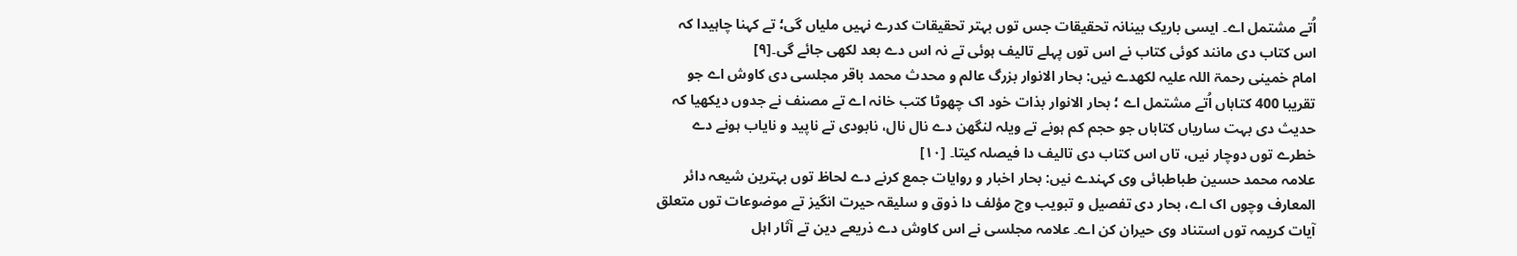اُتے مشتمل اے۔ ایسی باریک بینانہ تحقیقات جس توں بہتر تحقیقات کدرے نہيں ملیاں گی؛ تے کہنا چاہیدا کہ اس کتاب دی مانند کوئی کتاب نے اس توں پہلے تالیف ہوئی تے نہ اس دے بعد لکھی جائے گی۔[۹]
امام خمینی رحمۃ اللہ علیہ لکھدے نيں: بحار الانوار بزرگ عالم و محدث محمد باقر مجلسی دی کاوش اے جو تقریبا 400 کتاباں اُتے مشتمل اے ؛ بحار الانوار بذات خود اک چھوٹا کتب خانہ اے تے مصنف نے جدوں دیکھیا کہ حدیث دی بہت ساریاں کتاباں جو حجم کم ہونے تے ویلہ لنگھن دے نال نال، نابودی تے ناپید و نایاب ہونے دے خطرے توں دوچار نيں، تاں اس کتاب دی تالیف دا فیصلہ کيتا۔ [۱۰]
علامہ محمد حسین طباطبائی وی کہندے نيں: بحار اخبار و روایات جمع کرنے دے لحاظ توں بہترین شیعہ دائر المعارف وچوں اک اے، بحار دی تفصیل و تبویب وچ مؤلف دا ذوق و سلیقہ حیرت انگیز تے موضوعات توں متعلق آیات کریمہ توں استناد وی حیران کن اے۔ علامہ مجلسی نے اس کاوش دے ذریعے دین تے آثار اہل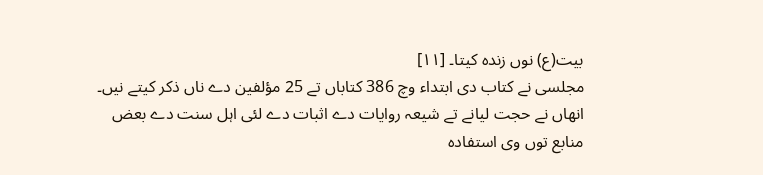بیت(ع) نوں زندہ کيتا۔ [۱۱]
مجلسی نے کتاب دی ابتداء وچ 386 کتاباں تے 25 مؤلفین دے ناں ذکر کيتے نيں۔ انھاں نے حجت لیانے تے شیعہ روایات دے اثبات دے لئی اہل سنت دے بعض منابع توں وی استفادہ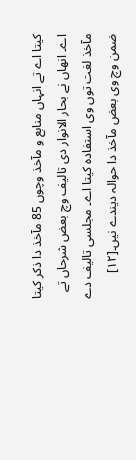کيتا اے تے انہاں منابع و مآخذ وچوں 85 مآخذ دا ذکر کيتا اے۔ انھاں نے بحار الانوار دی تالیف وچ بعض شرحاں تے مآخذ لغت توں وی استفادہ کيتا اے۔ مجلسی تالیف دے ضمن وچ وی بعض مآخذ دا حوالہ دیندے نيں۔[۱۲]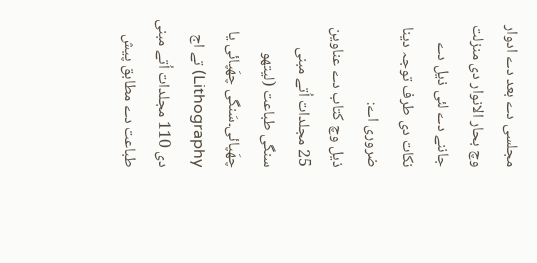مجلسی دے بعد دے ادوار وچ بحار الانوار دی منزلت جاننے دے لئی ذیل دے نکات دی طرف توجہ دینا ضروری اے:
ذیل وچ کتاب دے عناوین 25 مجلدات اُتے مبنی سنگی طباعت (ليتھو چھَپائی۔سَنگی چھَپائی یا Lithography) تے اج دی 110 مجلدات اُتے مبنی طباعت دے مطابق پیش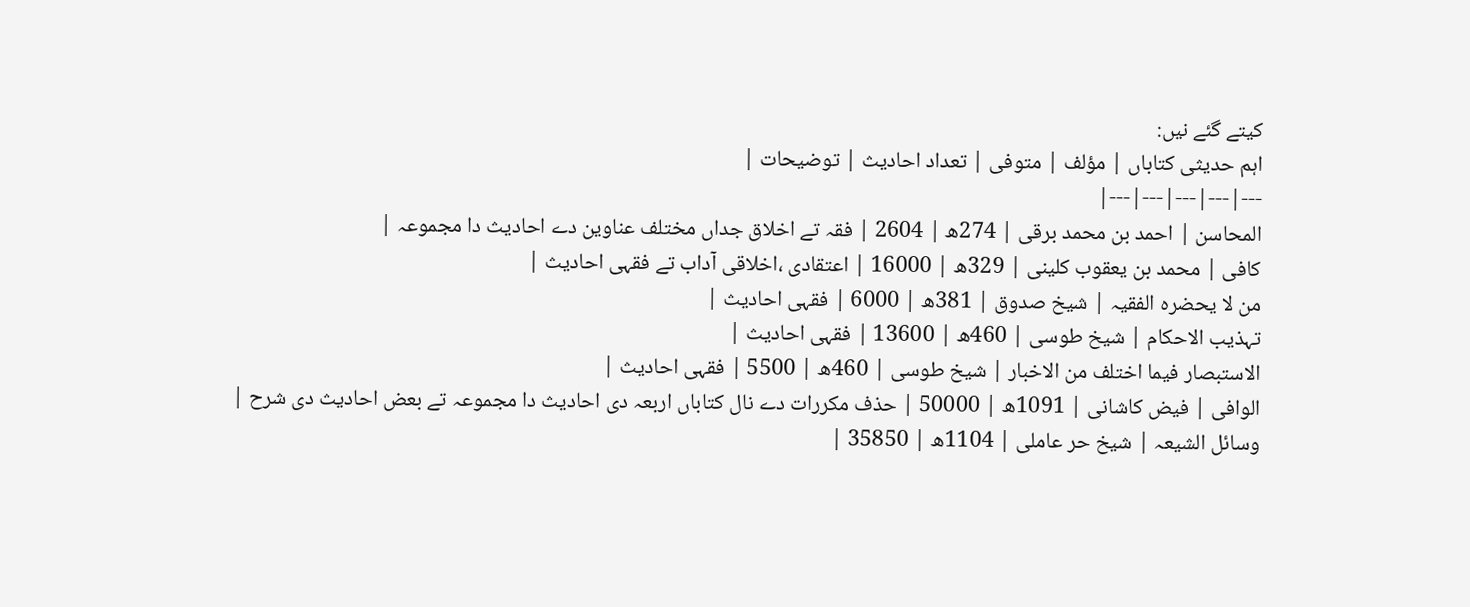کيتے گئے نيں:
اہم حدیثی کتاباں | مؤلف | متوفی | تعداد احادیث | توضیحات |
---|---|---|---|---|
المحاسن | احمد بن محمد برقی | 274ھ | 2604 | فقہ تے اخلاق جداں مختلف عناوین دے احادیث دا مجموعہ |
کافی | محمد بن یعقوب کلینی | 329ھ | 16000 | اعتقادی ،اخلاقی آداب تے فقہی احادیث |
من لا یحضرہ الفقیہ | شیخ صدوق | 381ھ | 6000 | فقہی احادیث |
تہذیب الاحکام | شیخ طوسی | 460ھ | 13600 | فقہی احادیث |
الاستبصار فیما اختلف من الاخبار | شیخ طوسی | 460ھ | 5500 | فقہی احادیث |
الوافی | فیض کاشانی | 1091ھ | 50000 | حذف مکررات دے نال کتاباں اربعہ دی احادیث دا مجموعہ تے بعض احادیث دی شرح |
وسائل الشیعہ | شیخ حر عاملی | 1104ھ | 35850 |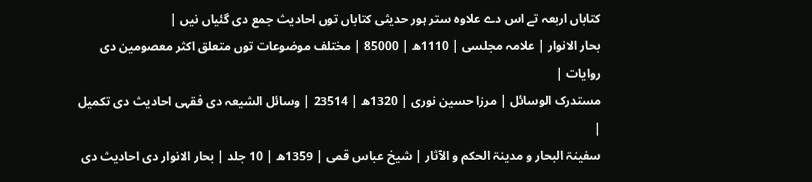کتاباں اربعہ تے اس دے علاوہ ستر ہور حدیثی کتاباں توں احادیث جمع دی گئیاں نيں |
بحار الانوار | علامہ مجلسی | 1110ھ | 85000 | مختلف موضوعات توں متعلق اکثر معصومین دی روایات |
مستدرک الوسائل | مرزا حسین نوری | 1320ھ | 23514 | وسائل الشیعہ دی فقہی احادیث دی تکمیل |
سفینۃ البحار و مدینۃ الحکم و الآثار | شیخ عباس قمی | 1359ھ | 10 جلد | بحار الانوار دی احادیث دی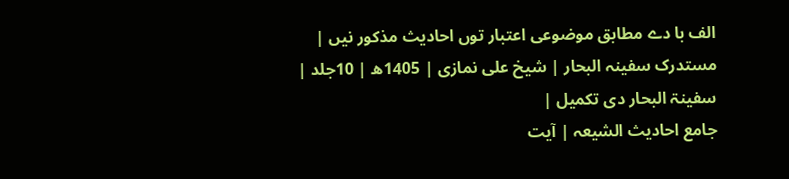الف با دے مطابق موضوعی اعتبار توں احادیث مذکور نيں |
مستدرک سفینہ البحار | شیخ علی نمازی | 1405ھ | 10جلد | سفینۃ البحار دی تکمیل |
جامع احادیث الشیعہ | آیت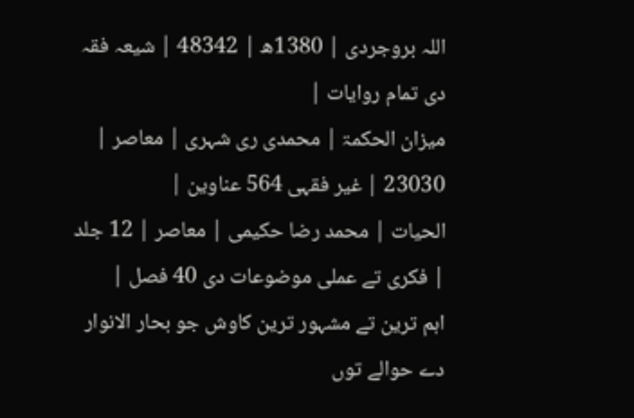اللہ بروجردی | 1380ھ | 48342 | شیعہ فقہ دی تمام روایات |
میزان الحکمۃ | محمدی ری شہری | معاصر | 23030 | غیر فقہی 564 عناوین |
الحیات | محمد رضا حکیمی | معاصر | 12 جلد | فکری تے عملی موضوعات دی 40 فصل |
اہم ترین تے مشہور ترین کاوش جو بحار الانوار دے حوالے توں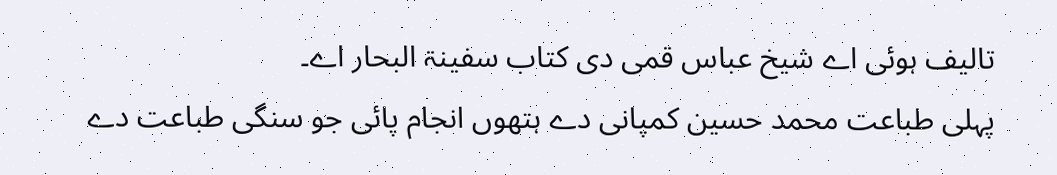تالیف ہوئی اے شیخ عباس قمی دی کتاب سفینۃ البحار اے۔
پہلی طباعت محمد حسین کمپانی دے ہتھوں انجام پائی جو سنگی طباعت دے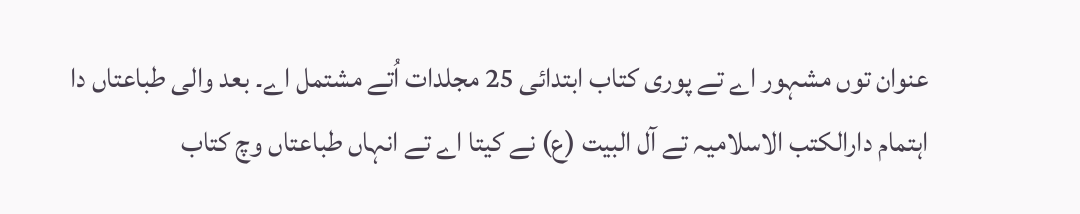عنوان توں مشہور اے تے پوری کتاب ابتدائی 25 مجلدات اُتے مشتمل اے۔ بعد والی طباعتاں دا اہتمام دارالکتب الاسلامیہ تے آل البیت (ع) نے کيتا اے تے انہاں طباعتاں وچ کتاب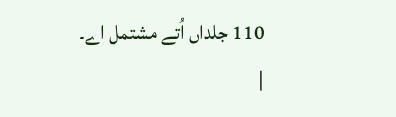110 جلداں اُتے مشتمل اے۔
|